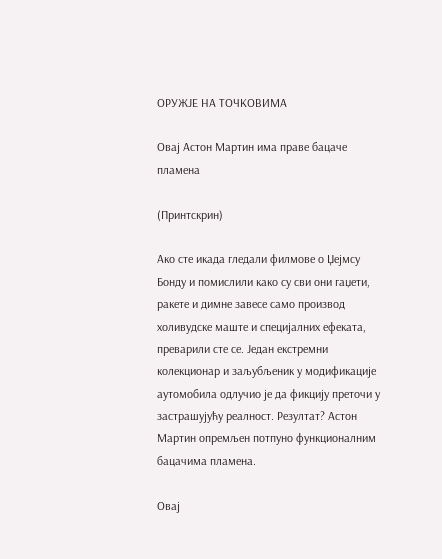ОРУЖЈЕ НА ТОЧКОВИМА

Овај Астон Мартин има праве бацаче пламена

(Принтскрин)

Ако сте икада гледали филмове о Џејмсу Бонду и помислили како су сви они гаџети, ракете и димне завесе само производ холивудске маште и специјалних ефеката, преварили сте се. Један екстремни колекционар и заљубљеник у модификације аутомобила одлучио је да фикцију преточи у застрашујућу реалност. Резултат? Астон Мартин опремљен потпуно функционалним бацачима пламена.

Овај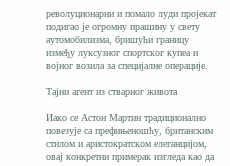револуционарни и помало луди пројекат подигао је огромну прашину у свету аутомобилизма, бришући границу између луксузног спортског купеа и војног возила за специјалне операције.

Тајни агент из стварног живота

Иако се Астон Мартин традиционално повезује са префињеношћу, британским стилом и аристократском елеганцијом, овај конкретни примерак изгледа као да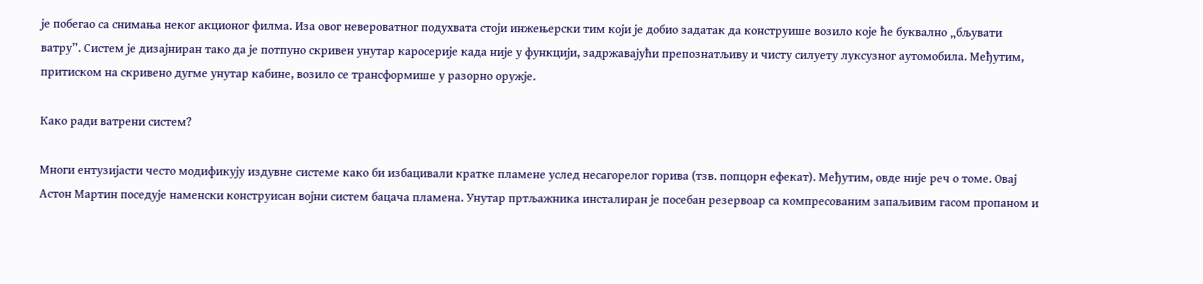је побегао са снимања неког акционог филма. Иза овог невероватног подухвата стоји инжењерски тим који је добио задатак да конструише возило које ће буквално „бљувати ватру”. Систем је дизајниран тако да је потпуно скривен унутар каросерије када није у функцији, задржавајући препознатљиву и чисту силуету луксузног аутомобила. Међутим, притиском на скривено дугме унутар кабине, возило се трансформише у разорно оружје.

Како ради ватрени систем?

Многи ентузијасти често модификују издувне системе како би избацивали кратке пламене услед несагорелог горива (тзв. попцорн ефекат). Међутим, овде није реч о томе. Овај Астон Мартин поседује наменски конструисан војни систем бацача пламена. Унутар пртљажника инсталиран је посебан резервоар са компресованим запаљивим гасом пропаном и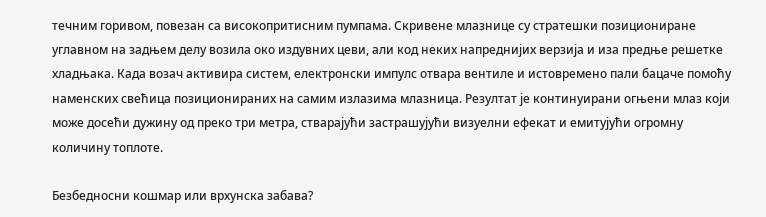течним горивом, повезан са високопритисним пумпама. Скривене млазнице су стратешки позициониране углавном на задњем делу возила око издувних цеви, али код неких напреднијих верзија и иза предње решетке хладњака. Када возач активира систем, електронски импулс отвара вентиле и истовремено пали бацаче помоћу наменских свећица позиционираних на самим излазима млазница. Резултат је континуирани огњени млаз који може досећи дужину од преко три метра, стварајући застрашујући визуелни ефекат и емитујући огромну количину топлоте.

Безбедносни кошмар или врхунска забава?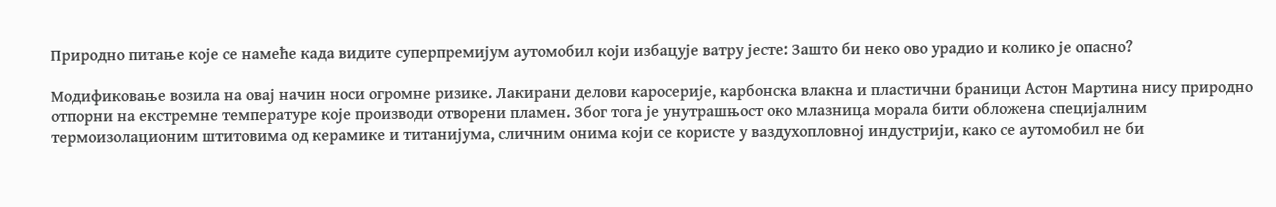Природно питање које се намеће када видите суперпремијум аутомобил који избацује ватру јесте: Зашто би неко ово урадио и колико је опасно?

Модификовање возила на овај начин носи огромне ризике. Лакирани делови каросерије, карбонска влакна и пластични браници Астон Мартина нису природно отпорни на екстремне температуре које производи отворени пламен. Због тога је унутрашњост око млазница морала бити обложена специјалним термоизолационим штитовима од керамике и титанијума, сличним онима који се користе у ваздухопловној индустрији, како се аутомобил не би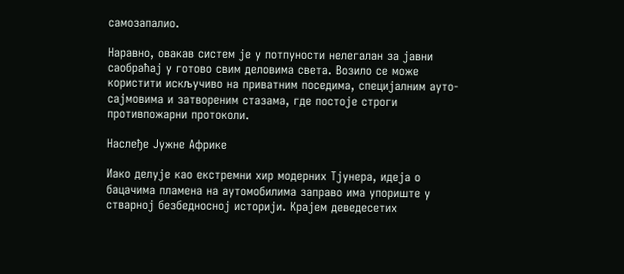самозапалио.

Наравно, овакав систем је у потпуности нелегалан за јавни саобраћај у готово свим деловима света. Возило се може користити искључиво на приватним поседима, специјалним ауто-сајмовима и затвореним стазама, где постоје строги противпожарни протоколи.

Наслеђе Јужне Африке

Иако делује као екстремни хир модерних Тјунера, идеја о бацачима пламена на аутомобилима заправо има упориште у стварној безбедносној историји. Крајем деведесетих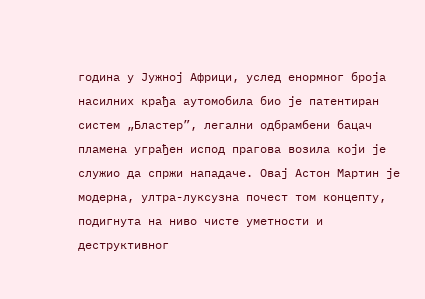година у Јужној Африци, услед енормног броја насилних крађа аутомобила био је патентиран систем „Бластер”, легални одбрамбени бацач пламена уграђен испод прагова возила који је служио да спржи нападаче. Овај Астон Мартин је модерна, ултра-луксузна почест том концепту, подигнута на ниво чисте уметности и деструктивног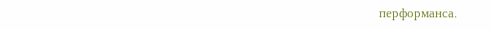перформанса.